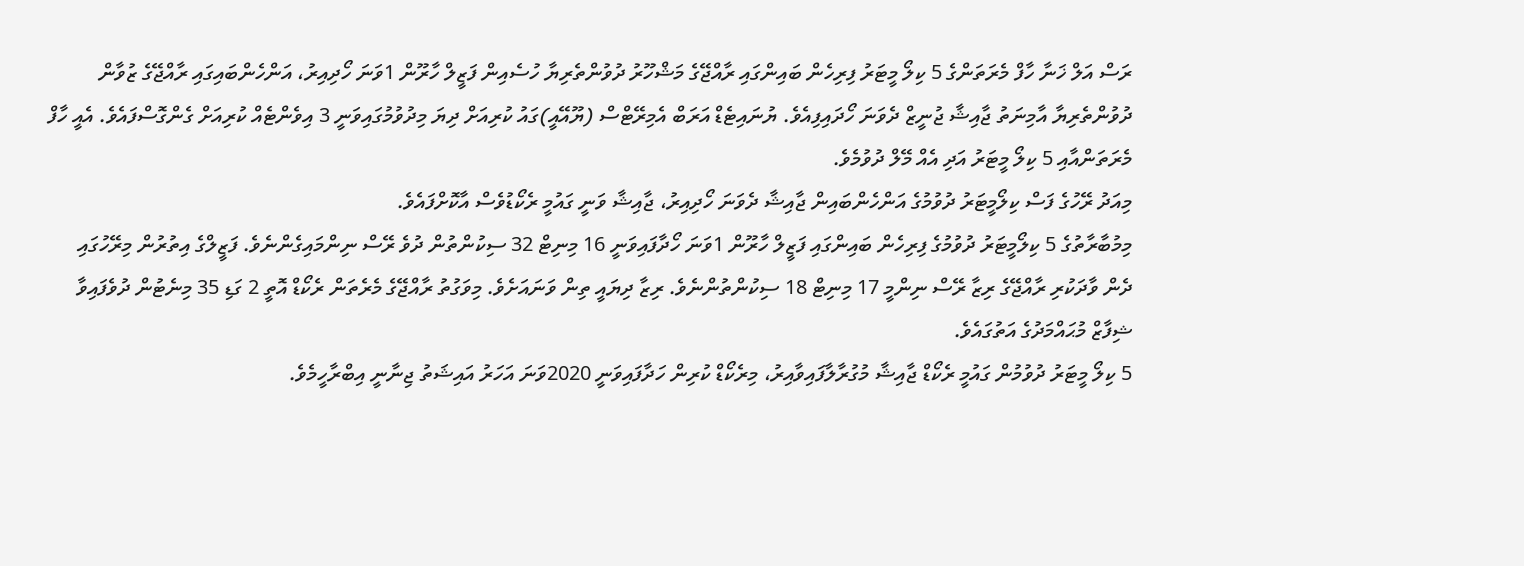ރަސް އަލް ޚަނާ ހާފް މެރަތަންގެ 5 ކިލޯ މީޓަރު ފިރިހެން ބައިންގައި ރާއްޖޭގެ މަޝްހޫރު ދުވުންތެރިޔާ ހުސެއިން ފަޒީލް ހާރޫން 1ވަނަ ހޯދިއިރު، އަންހެންބައިގައި ރާއްޖޭގެ ޒުވާން ދުވުންތެރިޔާ އާމިނަތު ޖާއިޝާ ޖުނީޒް ދެވަނަ ހޯދައިފިއެވެ. ޔުނައިޓެޑް އަރަބް އެމިރޭޓްސް (ޔޫއޭއީ)ގައު ކުރިއަށް ދިޔަ މިދުވުމުގައިވަނީ 3 އިވެންޓެއް ކުރިއަށް ގެންގޮސްފައެވެ. އެއީ ހާފް މެރަތަންއާއި 5 ކިލޯ މީޓަރު އަދި އެއް މޭލް ދުވުމެވެ.
މިއަދު ރޭހުގެ ފަސް ކިލޯމީޓަރު ދުވުމުގެ އަންހެންބައިން ޖާއިޝާ ދެވަނަ ހޯދިއިރު، ޖާއިޝާ ވަނީ ގައުމީ ރެކޯޑުވެސް އާކޮށްފައެވެ.
މިމުބާރާތުގެ 5 ކިލޯމީޓަރު ދުވުމުގެ ފިރިހެން ބައިންގައި ފަޒީލް ހާރޫން 1ވަނަ ހޯދާފައިވަނީ 16 މިނިޓް 32 ސިކުންތުން ދުވެ ރޭސް ނިންމައިގެންނެވެ. ފަޒީލްގެ އިތުރުން މިރޭހުގައި ދެން ވާދަކުރި ރާއްޖޭގެ ރިޒާ ރޭސް ނިންމީ 17 މިނިޓް 18 ސިކުންތުންނެވެ. ރިޒާ ދިޔައީ ތިން ވަނައަށެވެ. މިވަގުތު ރާއްޖޭގެ މެރެތަން ރެކޯޑް އޮތީ 2 ގަޑި 35 މިނެޓުން ދުވެފައިވާ ޝިފާޒް މުޙައްމަދުގެ އަތުގައެވެ.
5 ކިލޯ މީޓަރު ދުވުމުން ގައުމީ ރެކޯޑް ޖާއިޝާ މުގުރާލާފައިވާއިރު، މިރެކޯޑް ކުރިން ހަދާފައިވަނީ 2020ވަނަ އަހަރު އައިޝަތު ޖިނާނީ އިބްރާހީމެވެ.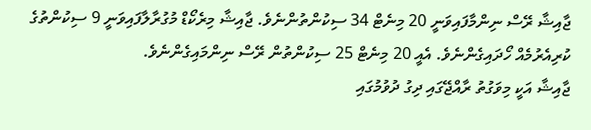ޖާއިޝާ ރޭސް ނިންމާފައިވަނީ 20 މިނެޓް 34 ސިކުންތުންނެވެ. ޖާއިޝާ މިރެކޯޑް މުގުރާލާފައިވަނީ 9 ސިކުންތުގެ ކުރިއެރުމެއް ހޯދައިގެންނެވެ. އެއީ 20 މިނެޓް 25 ސިކުންތުން ރޭސް ނިންމައިގެންނެވެ.
ޖާއިޝާ އަކީ މިވަގުތު ރާއްޖޭގައި ދިގު ދުވުމުގައި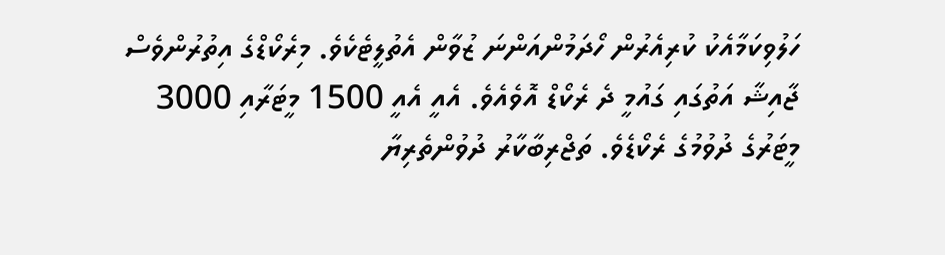ހަލުވިކަމާއެކު ކުރިއެރުން ހޯދަމުންއަންނަ ޒުވާން އެތުލީޓެކެވެ. މިރެކޯޑްގެ އިތުރުންވެސް ޖާއިޝާ އަތުގައި ގައުމީ ދެ ރެކޯޑް އޮވެއެވެ. އެއީ އެއީ 1500 މީޓަރާއި 3000 މީޓަރުގެ ދުވުމުގެ ރެކޯޑެވެ. ތަޖްރިބާކާރު ދުވުންތެރިޔާ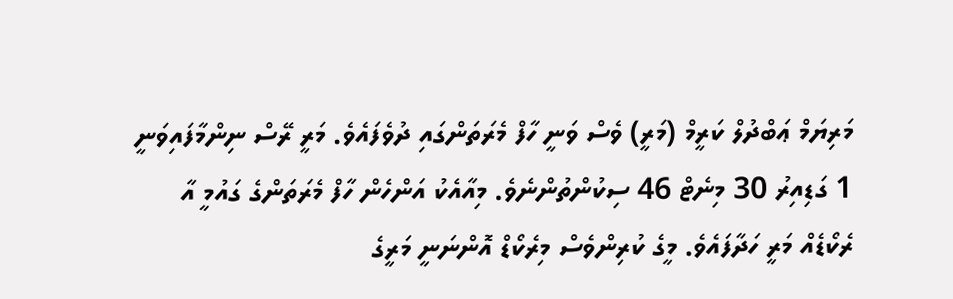މަރިޔަމް ޢަބްދުލް ކަރީމް (މަރީ) ވެސް ވަނީ ހާފް މެރަތަންގައި ދުވެފައެވެ. މަރީ ރޭސް ނިންމާފައިވަނީ 1 ގަޑިއިރު 30 މިނެޓް 46 ސިކުންތުންނެވެ. މިއާއެކު އަންހެން ހާފް މެރަތަންގެ ގައުމީ އާ ރެކޯޑެއް މަރީ ހަދާފައެވެ. މީގެ ކުރިންވެސް މިރެކޯޑް އޮންނަނީ މަރީގެ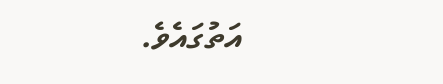އަތުގައެވެ.